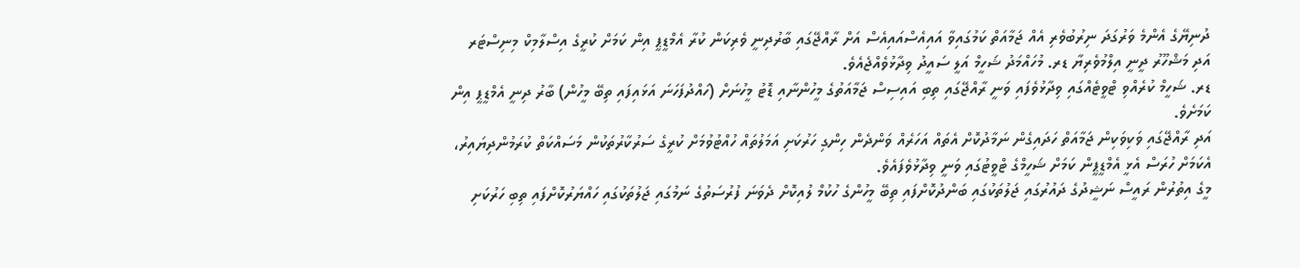ދުނިޔޭގެ އެންމެ ވަރުގަދަ ނިރުބުވެރި އެއް ޖަމާއަތް ކަމުގައިވާ އައިއެސްއައިއެސް އަށް ރާއްޖޭގައި ބާރުދިނީ ވެރިކަން ކުރާ އެމްޑީޕީ އިން ކަމަށް ކުރީގެ އިސްލާމިކް މިނިސްޓަރ އަދި މަޝްހޫރު ދީނީ އިލްމުވެރިޔާ ޑރ. މުހައްމަދު ޝަހީމް އަލީ ސައީދު ވިދާޅުވެއްޖެއެވެ.
ޑރ. ޝަހީމް ކުރެއްވި ޓްވީޓެއްގައި ވިދާޅުވެފައި ވަނީ ރާއްޖޭގައި ތިބި އައިސިސް ޖަމާއަތުގެ މީހުންނާއި ޑޮޓު މީހުނަށް (ހައްދުފަހަނަ އަޅައިފައި ތިބޭ މީހުން) ބާރު ދިނީ އެމްޑީޕީ އިން ކަމަށެވެ.
އަދި ރާއްޖޭގައި ވަކިވަކިން ޖަމާއަތް ހަދައިގެން ނަމާދުކޮށް އެތައް އަހަރެއް ވަންދެން ހިންގި ހަރުކަށި އަމަލުތައް ހުއްޓުވުމަށް ކުރީގެ ސަރުކާރުތަކުން މަސައްކަތް ކުރަމުންދިޔައިރު، އެކަމަށް ހުރަސް އެޅީ އެމްޑީޕީން ކަމަށް ޝަހީމްގެ ޓްވީޓުގައި ވަނީ ވިދާޅުވެފައެވެ.
މީގެ އިތުރުން ރައީސް ނަޝީދުގެ ދައުރުގައި ޖަލުތަކުގައި ބަންދުކޮށްފައި ތިބޭ މީހުންގެ ހުކުމް ލުއިކޮށް ދެވަނަ ފުރުސަތުގެ ނަމުގައި ޖަލުތަކުގައި ހައްޔަރުކޮށްފައި ތިބި ހަރުކަށި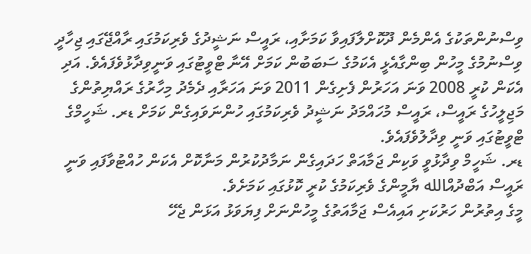ވިސްނުންތަކުގެ އެންމެން ދޫކޮށްލާފައިވާ ކަމަށާއި، ރައީސް ނަޝީދުގެ ވެރިކަމުގައި ރާއްޖޭގައި ޖިހާދީ ވިސްނުމުގެ މީހުން ބިންގާއެޅީ އެކަމުގެ ސަބަބުން ކަމަށް އޭނާ ޓްވީޓުގައި ވަނީވިދާޅުވެފައެވެ. އަދި އެކަން ކުރީ 2008 ވަނަ އަހަރުން ފެށިގެން 2011 ވަނަ އަހަރާއި ދެމެދު މިހާރުގެ ރައްޔިތުންގެ މަޖިލީހުގެ ރައީސް، ރައީސް މުހައްމަދު ނަޝީދު ވެރިކަމުގައި ހުންނަވައިގެން ކަމަށް ޑރ. ޝަހީމްގެ ޓްވީޓުގައި ވަނީ ވިދާލުވެފައެވެ.
ޑރ. ޝަހީމް ވިދާޅުވީ ވަކިން ޖަމާއަތް ހަދައިގެން ނަމާދުކުރުން މަނާކޮށް އެކަން ހުއްޓުވާފައި ވަނީ ރައީސް އަބްދުއްالله ޔާމީންގެ ވެރިކަމުގެ ކުރީ ކޮޅުގައި ކަމަށެވެ.
މީގެ އިތުރުން ހަރުކަށި އައިއެސް ޖަމާއަތުގެ މީހުންނަށް ފިޔަވަޅު އަޅަން ޖެހޭ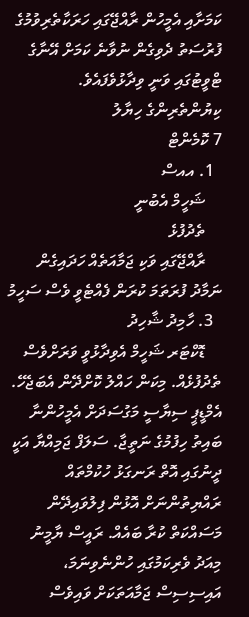ކަމަށާއި އެމީހުން ރާއްޖޭގައި ހަރަކާތެރިވުމުގެ ފުރުސަތު ދެވިގެން ނުވާނެ ކަމަށް އޭނާގެ ޓްވީޓުގައި ވަނީ ވިދާޅުވެފައެވެ.
ކިޔުންތެރިންގެ ހިޔާލު
7 ކޮމެންޓް
  1. އއސް
    ޝަހީމް އެބުނީ
    ތެދުފުޅެ
    ރާއްޖޭގައި ވަކި ޖަމާއަތެއް ހަދައިގެން ނަމާދު ފުރަތަމަ ކުރަން ފެއްޓެވީ ވެސް ސަހީމު
  3. ހާމިދު ޝާހިދު
    ޑޮކްޓަރ ޝަހީމް އެވިދާޅުވީ ވަރަށްވެސް ތެދުފުޅެއް. މިކަން ހައްލު ކޮށްދޭން އެބަޖެހޭ. އެމްޑީޕީ ސިޔާސީ މަގުސަދަށް އެމީހުންނާ ބައިތު ހިފުމުގެ ނަތީޖާ. ސަލަފް ޖަމިއްޔާ އަކީ ދީނުގައި އޮތް ރަނގަޅު ހުކުމްތައް ރައްޔިތުންނަށް އޮޅުން ފިލުވައިދޭން މަސައްކަތް ކުރާ ބައެއް. ރައީސް ޔާމީނު މިއަދު ވެރިކަމުގައި ހުންނެވިނަމަ، އައިސިސިސް ޖަމާއަތަކަށް ވައިވެސް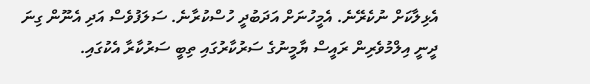އެޅިލާކަށް ނުކެރޭނެ. އެމީހުނަށް އަދަބުދީ ހުސްކުރާނެ. ސަލަފުވެސް އަދި އެނޫން ގިނަ ދީނީ އިލްމުވެރިން ރައީސް ޔާމީނުގެ ސަރުކާރުގައި ތިބީ ސަރުކާރާ އެކުގައި.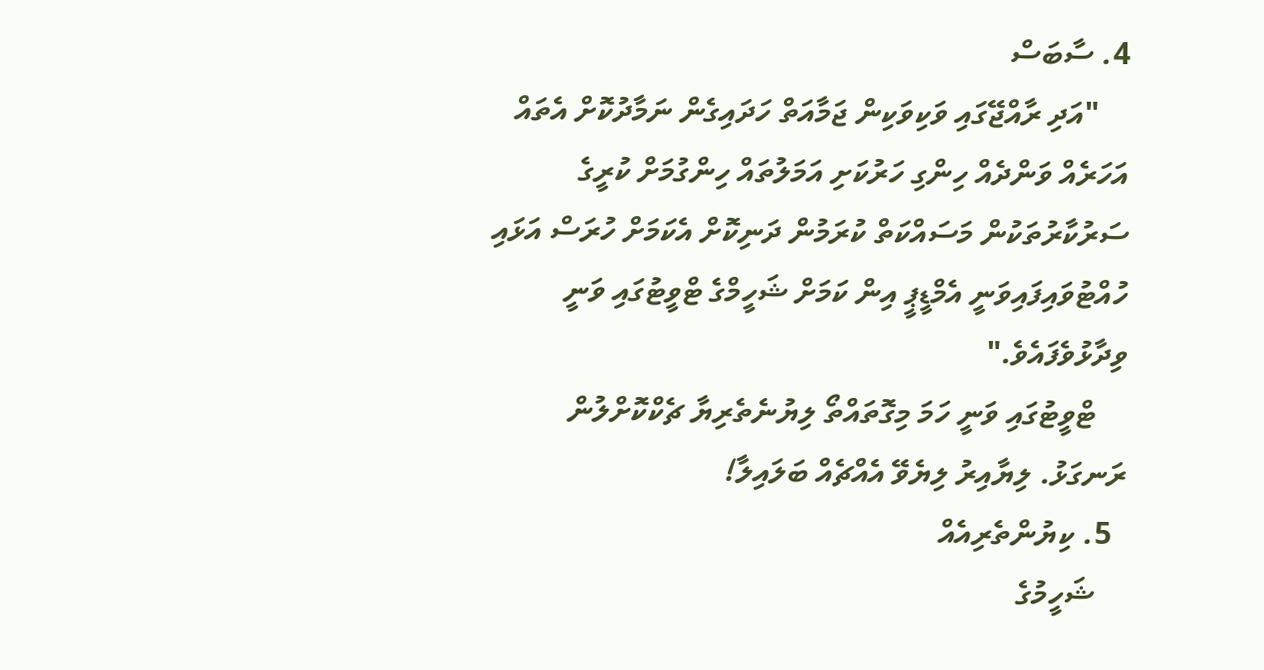4. ސާބަސް
    "އަދި ރާއްޖޭގައި ވަކިވަކިން ޖަމާއަތް ހަދައިގެން ނަމާދުކޮށް އެތައް އަހަރެއް ވަންދެއް ހިންގި ހަރުކަށި އަމަލުތައް ހިންގުމަށް ކުރީގެ ސަރުކާރުތަކުން މަސައްކަތް ކުރަމުން ދަނިކޮށް އެކަމަށް ހުރަސް އަޅައި ހުއްޓުވައިފައިވަނީ އެމްޑީޕީ އިން ކަމަށް ޝަހީމްގެ ޓްވީޓުގައި ވަނީ ވިދާޅުވެފައެވެ."
    ޓްވީޓުގައި ވަނީ ހަމަ މިގޮތައްތޯ ލިޔުނެތެރިޔާ ޗެކްކޮށްލުން ރަނގަޅު. ލިޔާއިރު ލިޔެވޭ އެއްޗެއް ބަލައިލާ!
  5. ކިޔުންތެރިއެއް
    ޝަހީމުގެ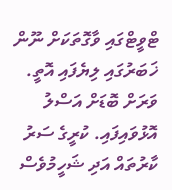ޓްވީޓްގައި ވާގޮތަކަށް ނޫން ޚަބަރުގައި ލިޔެފައި އޮތީ. ވަރަށް ބޮޑަށް އަސްލު އޮޅުވައިފައި. ކުރީގެ ސަރު ކާރުތައް އަދި ޝަހީމުވެސް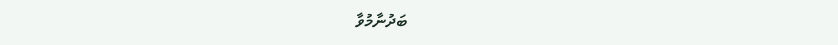ބަދުނާމުވާ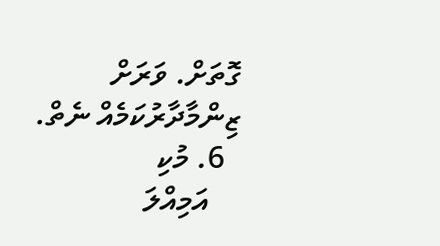ގޮތަށް. ވަރަށް ޒިންމާދާރުކަމެއް ނެތް.
  6. މުކި
    އަމިއްލަ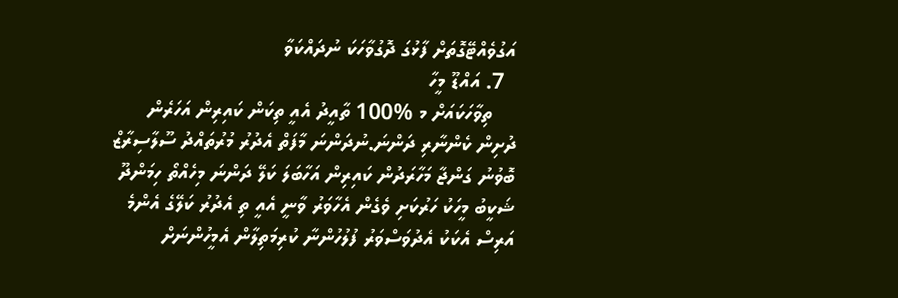އަގުވެއްޓޭގޮތަށް ފާޅުގަ ދޮގުވާހަކަ ނުދައްކަވާ
  7. އައްޑޫ މީހާ
    ތިވާހަކައަށް މ %100 ތާއީދު އެއީ ތިކަން ކައިރިން އަހަރެން ދުށިން ކެންނާރި ދަންނަ.ނުދަންނަ މާފަތް އެދުރު މުރުތައްދު ސޫލާސިރާޒް ބޮވުނު ގަންޖާ މަހާރަދުން ކައިރިން އަހާބަލަ ކަލޭ ދަންނަ މިހެއްތޯ ހިމަންދޫ ޝަކީބު މީހަކު ހަރުކަށި ވެގެން އެހާވަރު ވާނީ އެއީ ތި އެދުރު ކަލޭގެ އެންމެ އަރިސް އެކަކު އެދުވަސްވަރު ފުލުހުންނާ ކުރިމަތިލާން އެމީހުންނަށް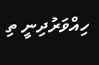ހިއްވަރުދިނީ ތި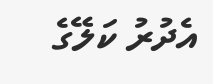އެދުރު ކަލޭގެ